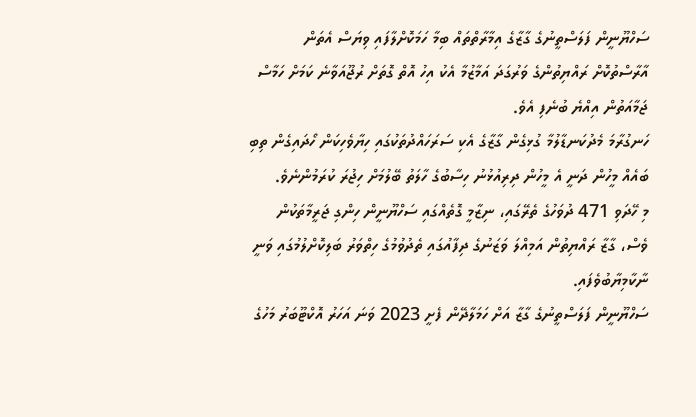ސަހްޔޫނީން ފަލަސްތީނުގެ ގާޒާގެ އިމާރާތްތައް ބިމާ ހަމަކޮށްލާފައި ވިޔަސް އެތަން އާރާސްތުކޮށް ރައްޔިތުންގެ ވަރުގަދަ އަމާޒުމާ އެކު އިހު އޮތް ގޮތަށް ރުޖޫއަވާނެ ކަމަށް ހަމާސް ޖަމާއަތުން އިއްޔެ ބުނެފި އެވެ.
ހަނގުރާމަ މެދުކަނޑާލުމާ ގުޅިގެން ގާޒާގެ އެކި ސަރަހައްދުތަކުގައި ހިޔާވެހިކަން ހޯދައިގެން ތިބި ބައެއް މީހުން ދަނީ އެ މީހުން ދިރިއުޅުނު ހިސާބުގެ ހާލަތު ބޭލުމަށް ހިޖުރަ ކުރަމުންނެވެ.
މި ހޭދަވި 471 ދުވަހުގެ ތެރޭގައި، ނިޒާމީ ގޮތެއްގައި ސަހްޔޫނީން ހިންގި ޖަރީމާތަކުން ވެސް، ގާޒާ ރައްޔިތުން އަމިއްލަ ވަޒަނުގެ ދިފާއުގައި ތެދުވުމުގެ ހިތްވަރު ބަލިކޮށްލުމުގައި ވަނީ ނާކާމިޔާބުވެފައި.
ސަހްޔޫނީން ފަލަސްތީނުގެ ގާޒާ އަށް ހަމަލާދޭން ފެށީ 2023 ވަނަ އަހަރު އޮކްޓޫބަރު މަހުގެ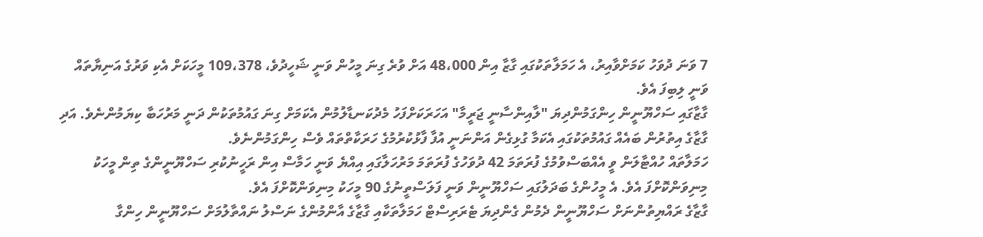7 ވަނަ ދުވަހު ކަމަށްވާއިރު، އެ ހަމަލާތަކުގައި ގާޒާ އިން 48،000 އަށް ވުރެ ގިނަ މީހުން ވަނީ ޝަހީދުވެ، 109،378 މީހަކަށް އެކި ވަރުގެ އަނިޔާތައް ވަނީ ލިބިފަ އެވެ.
ގާޒާގައި ސަހްޔޫނީން ހިންގަމުންދިޔަ "ލާއިންސާނީ ޖަރީމާ" އަހަރަކަށްފަހު މެދުކަނޑާލުމުން އެކަމަށް ގިނަ ގައުމުތަކުން ދަނީ މަރުހަބާ ކިޔަމުންނެވެ. އަދި ގާޒާގެ އިތުރުން ބައެއް ގައުމުތަކުގައި އެކަމާ ގުޅިގެން އަންނަނީ އުފާ ފާޅުކުރުމުގެ ހަރަކާތްތައް ވެސް ހިންގަމުންނެވެ.
ހަމަލާތައް ހުއްޓާލަން ވީ އެއްބަސްވުމުގެ ފުރަތަމަ 42 ދުވަހުގެ ފުރަތަމަ މަރުހަލާގައި އިއްޔެ ވަނީ ހަމާސް އިން ރަހީނުކުރި ސަހްޔޫނީންގެ ތިން މީހަކު މިނިވަންކޮށްފަ އެވެ. އެ މީހުންގެ ބަދަލުގައި ސަހްޔޫނީން ވަނީ ފަލަސްތީނުގެ 90 މީހަކު މިނިވަންކޮށްފަ އެވެ.
ގާޒާގެ ރައްޔިތުންނަށް ސަހްޔޫނީން ދެމުން ގެންދިޔަ ޓެރަރިސްޓް ހަމަލާތަކާއި ގާޒާގެ އާންމުންގެ ނަސްލު ނައްތާލުމަށް ސަހްޔޫނީން ހިންގާ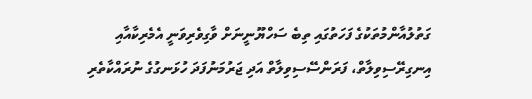ގަތުލުއާންމުތަކުގެ ފަހަތުގައި ތިބެ ސަހްޔޫނީނަށް ވާގިވެރިވަނީ އެމެރިކާއާއި އިނގިރޭސިވިލާތް، ފަރަންސޭސިވިލާތް އަދި ޖަރުމަނުފަދަ ހުޅަނގުގެ ނުރައްކާތެރި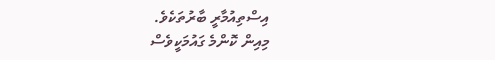އިސްތިއުމާރީ ބާރުތަކެވެ.
މިއިން ކޮންމެ ގައުމަކީވެސް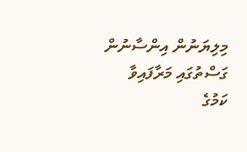މިލިޔަނުން އިންސާނުން ގަސްތުގައި މަރާފައިވާ ކަމުގެ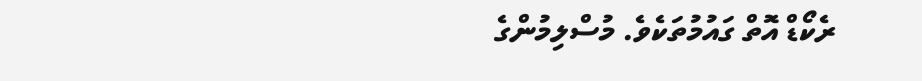ރެކޯޑް އޮތް ގައުމުތަކެވެ. މުސްލިމުންގެ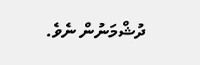ދުޝްމަނުން ނެވެ.